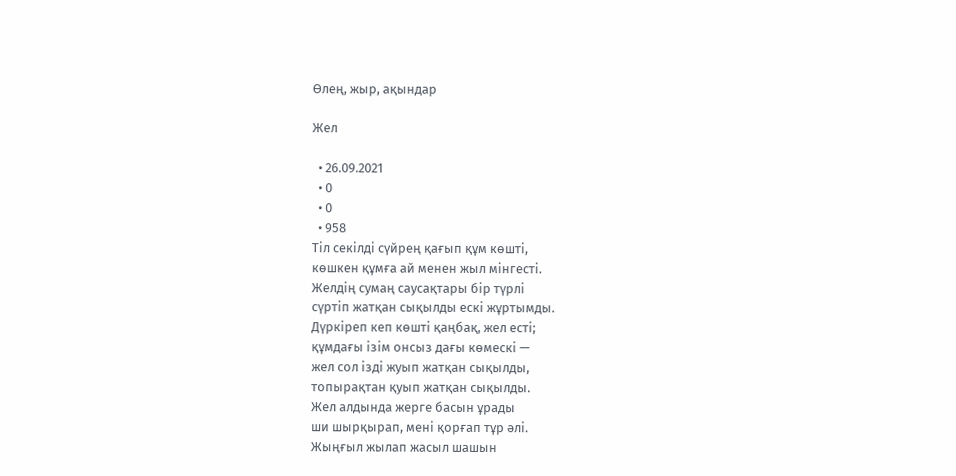Өлең, жыр, ақындар

Жел

  • 26.09.2021
  • 0
  • 0
  • 958
Тіл секілді сүйрең қағып құм көшті,
көшкен құмға ай менен жыл мінгесті.
Желдің сумаң саусақтары бір түрлі
сүртіп жатқан сықылды ескі жұртымды.
Дүркіреп кеп көшті қаңбақ, жел есті;
құмдағы ізім онсыз дағы көмескі —
жел сол ізді жуып жатқан сықылды,
топырақтан қуып жатқан сықылды.
Жел алдында жерге басын ұрады
ши шырқырап, мені қорғап тұр әлі.
Жыңғыл жылап жасыл шашын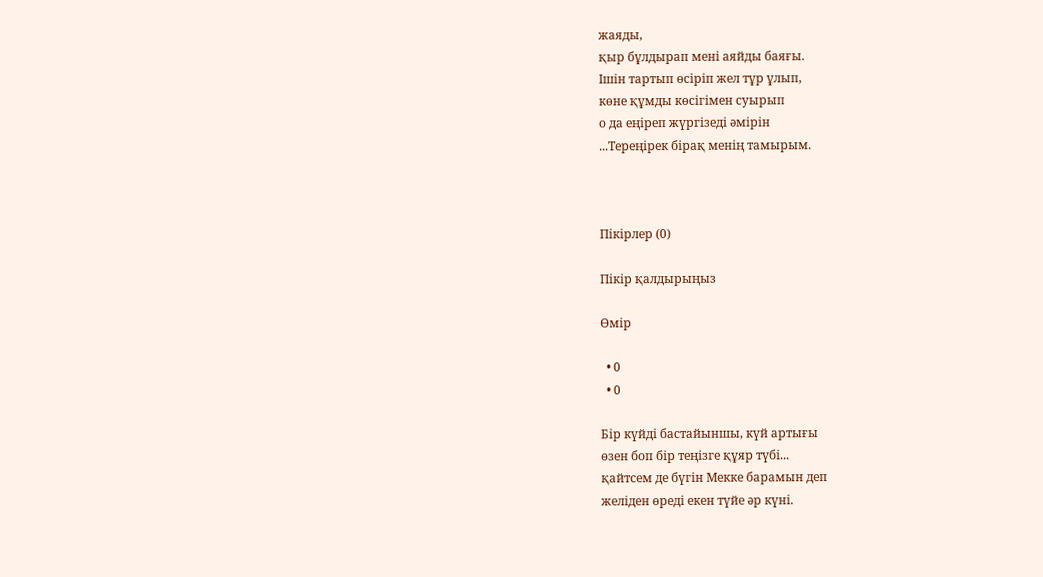жаяды,
қыр бұлдырап мені аяйды баяғы.
Ішін тартып өсіріп жел тұр ұлып,
көне құмды көсігімен суырып
о да еңіреп жүргізеді әмірін
...Тереңірек бірақ менің тамырым.



Пікірлер (0)

Пікір қалдырыңыз

Өмір

  • 0
  • 0

Бір күйді бастайыншы, күй артығы
өзен боп бір теңізге құяр түбі...
қайтсем де бүгін Мекке барамын деп
желіден өреді екен түйе әр күні.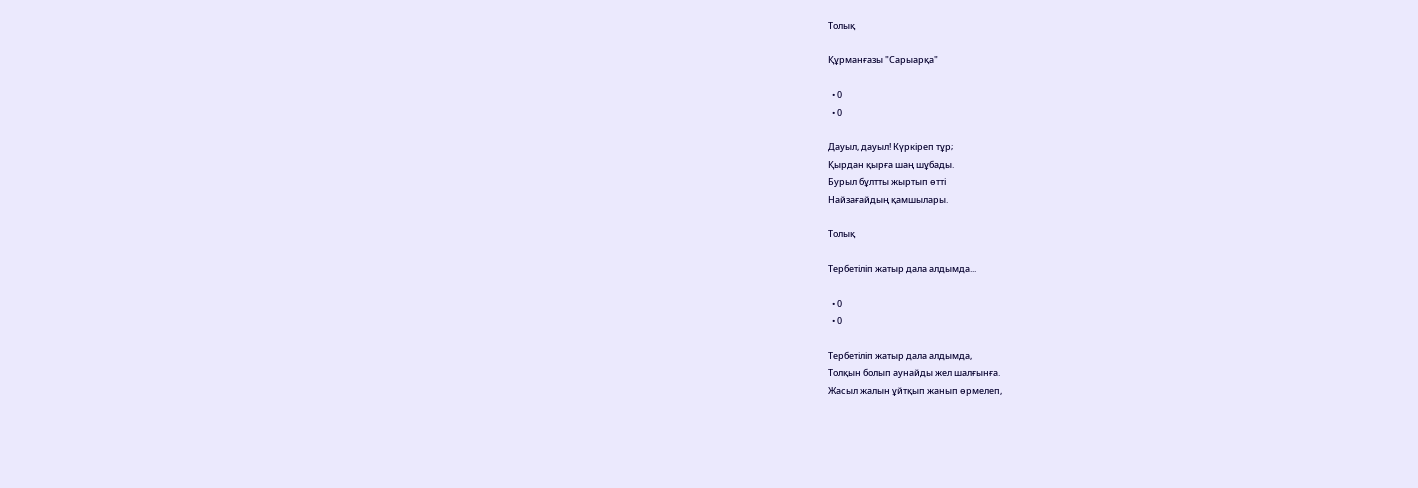Толық

Құрманғазы "Сарыарқа"

  • 0
  • 0

Дауыл, дауыл! Күркіреп тұр;
Қырдан қырға шаң шұбады.
Бурыл бұлтты жыртып өтті
Найзағайдың қамшылары.

Толық

Тербетіліп жатыр дала алдымда...

  • 0
  • 0

Тербетіліп жатыр дала алдымда,
Толқын болып аунайды жел шалғынға.
Жасыл жалын ұйтқып жанып өрмелеп,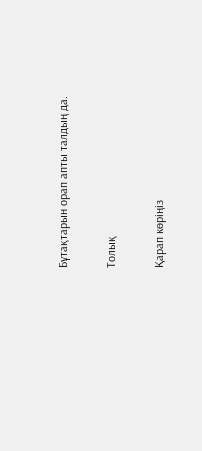Бұтақтарын орап апты талдың да.

Толық

Қарап көріңіз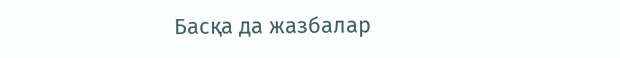Басқа да жазбалар